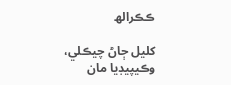ڪڪرالھ

کليل ڄاڻ چيڪلي، وڪيپيڊيا مان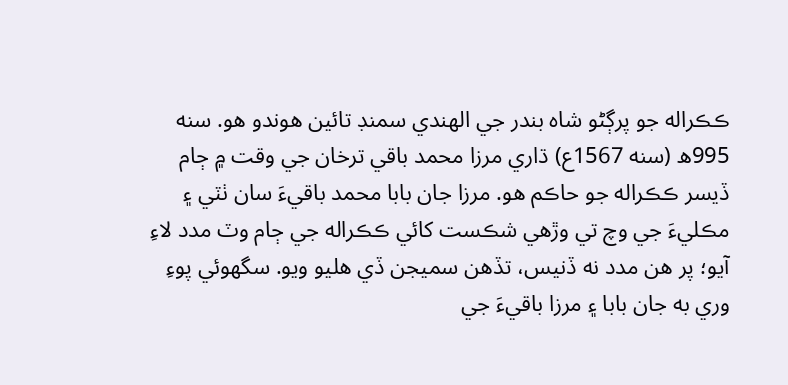ڪڪراله جو پرڳڻو شاه بندر جي الهندي سمنڊ تائين هوندو هو. سنه 995ھ (سنه 1567ع) ڌاري مرزا محمد باقي ترخان جي وقت ۾ ڄام ڏيسر ڪڪراله جو حاڪم هو. مرزا جان بابا محمد باقيءَ سان ٺٽي ۽ مڪليءَ جي وچ تي وڙهي شڪست کائي ڪڪراله جي ڄام وٽ مدد لاءِ آيو؛ پر هن مدد نه ڏنيس، تڏهن سميجن ڏي هليو ويو. سگهوئي پوءِ وري به جان بابا ۽ مرزا باقيءَ جي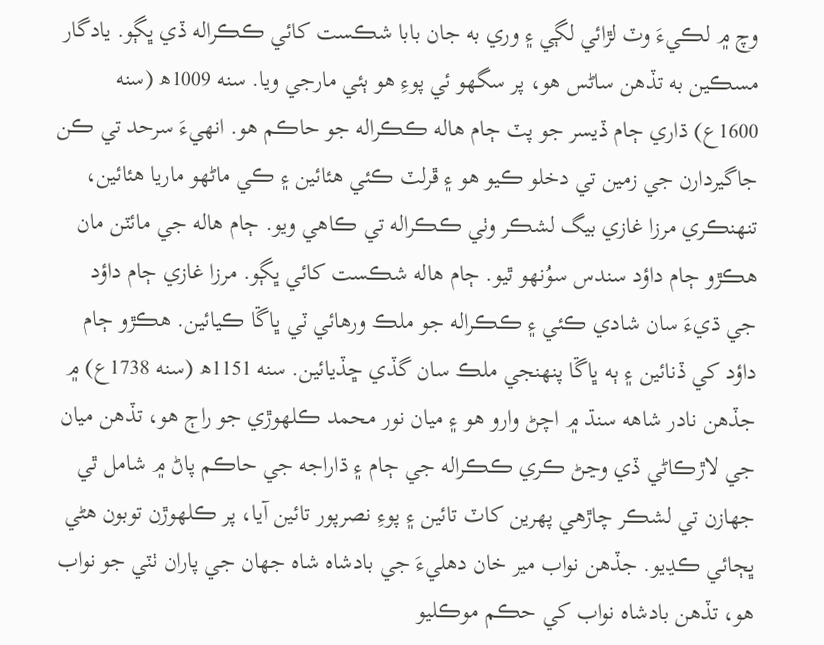وچ ۾ لڪيءَ وٽ لڙائي لڳي ۽ وري به جان بابا شڪست کائي ڪڪراله ڏي ڀڳو. يادگار مسڪين به تڏهن ساڻس هو، پر سگهو ئي پوءِ هو ٻئي مارجي ويا. سنه 1009ھ (سنه 1600ع) ڌاري ڄام ڏيسر جو پٽ ڄام هاله ڪڪراله جو حاڪم هو. انهيءَ سرحد تي ڪن جاگيردارن جي زمين تي دخلو ڪيو هو ۽ ڦرلٽ ڪئي هئائين ۽ ڪي ماڻهو ماريا هئائين، تنهنڪري مرزا غازي بيگ لشڪر وٺي ڪڪراله تي ڪاهي ويو. ڄام هاله جي مائٽن مان هڪڙو ڄام داؤد سندس سوُنهو ٿيو. ڄام هاله شڪست کائي ڀڳو. مرزا غازي ڄام داؤد جي ڌيءَ سان شادي ڪئي ۽ ڪڪراله جو ملڪ ورهائي ٽي ڀاڱا ڪيائين. هڪڙو ڄام داؤد کي ڏنائين ۽ ٻه ڀاڱا پنهنجي ملڪ سان گڏي ڇڏيائين. سنه 1151ھ (سنه 1738ع) ۾ جڏهن نادر شاهه سنڌ ۾ اچڻ وارو هو ۽ ميان نور محمد ڪلهوڙي جو راڄ هو، تڏهن ميان جي لاڙڪاڻي ڏي وڃڻ ڪري ڪڪراله جي ڄام ۽ ڌاراجه جي حاڪم پاڻ ۾ شامل ٿي جهازن تي لشڪر چاڙهي پهرين کاٽ تائين ۽ پوءِ نصرپور تائين آيا، پر ڪلهوڙن توبون هڻي ڀڄائي ڪڍيو. جڏهن نواب مير خان دهليءَ جي بادشاه شاه جهان جي پاران ٺٽي جو نواب هو، تڏهن بادشاه نواب کي حڪم موڪليو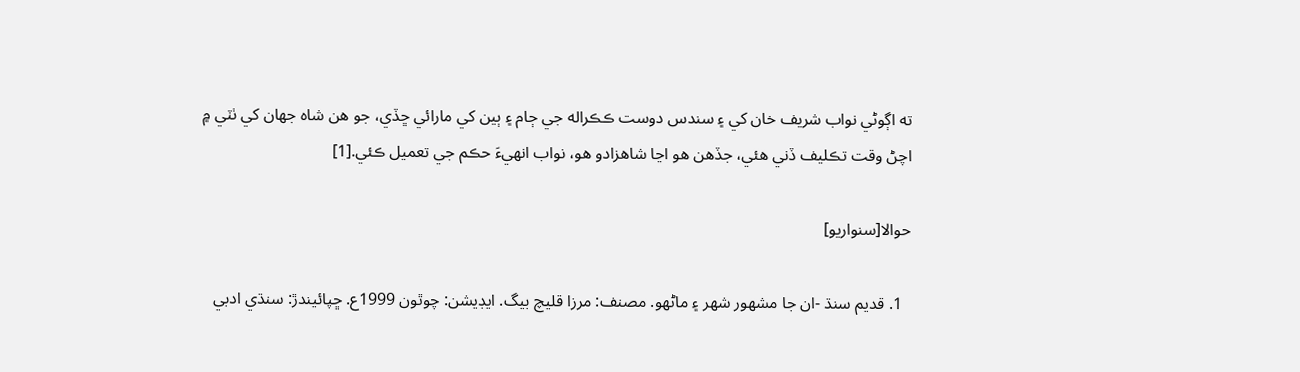ته اڳوڻي نواب شريف خان کي ۽ سندس دوست ڪڪراله جي ڄام ۽ ٻين کي مارائي ڇڏي، جو هن شاه جهان کي ٺٽي ۾ اچڻ وقت تڪليف ڏني هئي، جڏهن هو اڃا شاهزادو هو، نواب انهيءَ حڪم جي تعميل ڪئي.[1]

حوالا[سنواريو]

  1. قديم سنڌ -ان جا مشهور شهر ۽ ماڻهو. مصنف: مرزا قليچ بيگ. ايڊيشن: چوٿون 1999ع. ڇپائيندڙ: سنڌي ادبي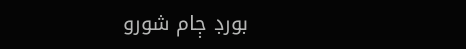بورڊ ڄام شورو